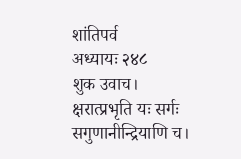शांतिपर्व
अध्यायः २४८
शुक उवाच।
क्षरात्प्रभृति यः सर्गः सगुणानीन्द्रियाणि च।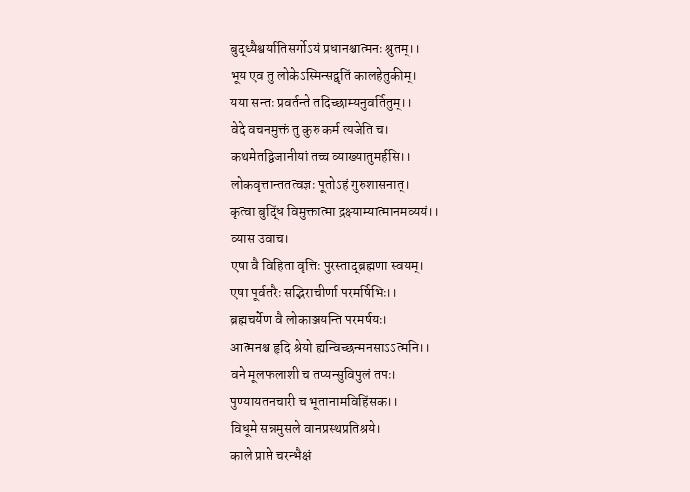बुद्ध्यैश्वर्यातिसर्गोऽयं प्रधानश्चात्मनः श्रुतम्।।
भूय एव तु लोकेऽस्मिन्सद्वृतिं कालहेतुकीम्।
यया सन्तः प्रवर्तन्ते तदिच्छाम्यनुवर्तितुम्।।
वेदे वचनमुक्तं तु कुरु कर्म त्यजेति च।
कथमेतद्विजानीयां तच्च व्याख्यातुमर्हसि।।
लोकवृत्तान्ततत्वज्ञः पूतोऽहं गुरुशासनात्।
कृत्वा बुद्धिं विमुक्तात्मा द्रक्ष्याम्यात्मानमव्ययं।।
व्यास उवाच।
एषा वै विहिता वृत्तिः पुरस्ताद्ब्रह्मणा स्वयम्।
एषा पूर्वतरैः सद्भिराचीर्णा परमर्षिभिः।।
ब्रह्मचर्येण वै लोकाञ्जयन्ति परमर्षयः।
आत्मनश्च हृदि श्रेयो ह्यन्विच्छन्मनसाऽऽत्मनि।।
वने मूलफलाशी च तप्यन्सुविपुलं तपः।
पुण्यायतनचारी च भूतानामविहिंसक।।
विधूमे सन्नमुसले वानप्रस्थप्रतिश्रये।
काले प्राप्ते चरन्भैक्षं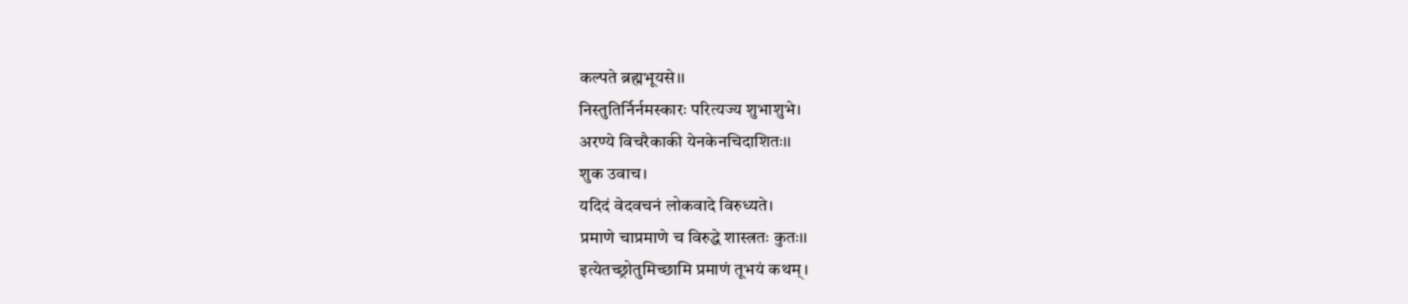कल्पते ब्रह्मभूयसे।।
निस्तुतिर्निर्नमस्कारः परित्यज्य शुभाशुभे।
अरण्ये विचरैकाकी येनकेनचिदाशितः।।
शुक उवाच।
यदिदं वेदवचनं लोकवादे विरुध्यते।
प्रमाणे चाप्रमाणे च विरुद्धे शास्त्रतः कुतः।।
इत्येतच्छ्रोतुमिच्छामि प्रमाणं तूभयं कथम्।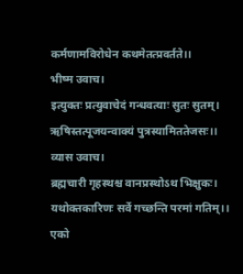कर्मणामविरोधेन कथमेतत्प्रवर्तते।।
भीष्म उवाच।
इत्युक्तः प्रत्युवाचेदं गन्धवत्याः सुतः सुतम्।
ऋषिस्तत्पूजयन्वाक्यं पुत्रस्यामिततेजसः।।
व्यास उवाच।
ब्रह्मचारी गृहस्थश्च वानप्रस्थोऽथ भिक्षुकः।
यथोक्तकारिणः सर्वे गच्छन्ति परमां गतिम्।।
एको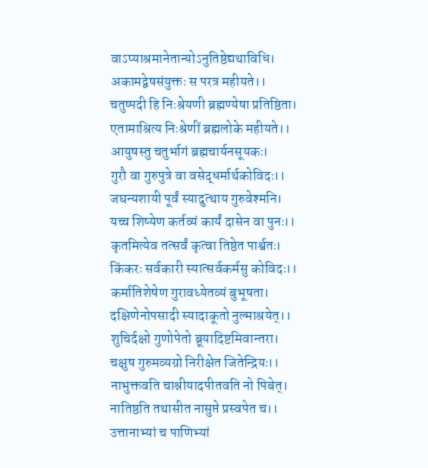वाऽप्याश्रमानेतान्योऽनुतिष्ठेद्यथाविधि।
अकामद्वेषसंयुक्तः स परत्र महीयते।।
चतुष्पदी हि निःश्रेयणी ब्रह्मण्येषा प्रतिष्ठिता।
एतामाश्रित्य निःश्रेणीं ब्रह्मलोके महीयते।।
आयुषस्तु चतुर्भागं ब्रह्मचार्यनसूयकः।
गुरौ वा गुरुपुत्रे वा वसेद्धर्मार्थकोविदः।।
जघन्यशायी पूर्वं स्यादुत्थाय गुरुवेश्मनि।
यच्च शिष्येण कर्तव्यं कार्यं दासेन वा पुनः।।
कृतमित्येव तत्सर्वं कृत्वा तिष्ठेत पार्श्वतः।
किंकरः सर्वकारी स्यात्सर्वकर्मसु कोविदः।।
कर्मातिशेषेण गुरावध्येतव्यं बुभूषता।
दक्षिणेनोपसादी स्यादाकूतो नुल्माश्रयेत्।।
शुचिर्दक्षो गुणोपेतो ब्रूयादिष्टमिवान्तरा।
चक्षुष गुरुमव्यग्रो निरीक्षेत जितेन्द्रियः।।
नाभुक्तवति चाश्नीयादपीतवति नो पिबेत्।
नातिष्ठति तथासीत नासुप्ते प्रस्वपेत च।।
उत्तानाभ्यां च पाणिभ्यां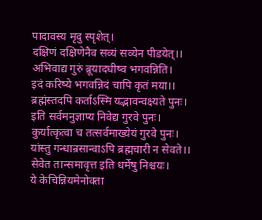पादावस्य मृदु स्पृशेत्।
दक्षिणं दक्षिणेनैव सव्यं सव्येन पीडयेत्।।
अभिवाद्य गुरुं ब्रूयादधीष्व भगवन्निति।
इदं करिष्ये भगवन्निदं चापि कृतं मया।।
ब्रह्मंस्तदपि कर्ताऽस्मि यद्भावन्वक्ष्यते पुनः।
इति सर्वमनुज्ञाप्य निवेद्य गुरवे पुनः।
कुर्यात्कृत्वा च तत्सर्वमाख्येयं गुरवे पुनः।
यांस्तु गन्धान्रसान्वाऽपि ब्रह्मचारी न सेवते।।
सेवेत तान्समावृत्त इति धर्मेषु निश्चयः।
ये केचिन्नियमेनोक्ता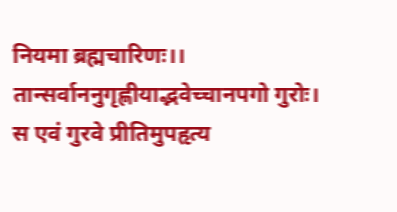नियमा ब्रह्मचारिणः।।
तान्सर्वाननुगृह्णीयाद्भवेच्चानपगो गुरोः।
स एवं गुरवे प्रीतिमुपहृत्य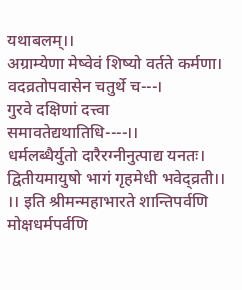यथाबलम्।।
अग्राम्येणा मेष्वेवं शिष्यो वर्तते कर्मणा।
वदव्रतोपवासेन चतुर्थे च---।
गुरवे दक्षिणां दत्त्वा समावतेद्यथातिधि----।।
धर्मलब्धैर्युतो दारैरग्नीनुत्पाद्य यनतः।
द्वितीयमायुषो भागं गृहमेधी भवेद्व्रती।।
।। इति श्रीमन्महाभारते शान्तिपर्वणि मोक्षधर्मपर्वणि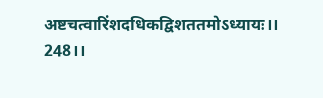अष्टचत्वारिंशदधिकद्विशततमोऽध्यायः।। 248।।